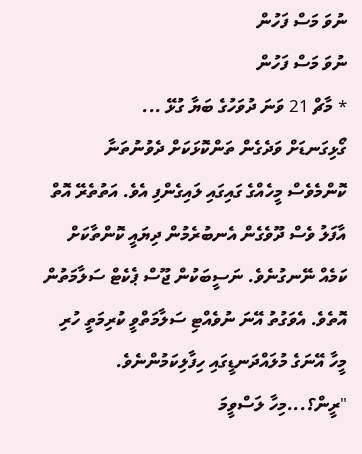ނުވަ މަސް ފަހުން
ނުވަ މަސް ފަހުން
* މާޗް 21 ވަނަ ދުވަހުގެ ބަޔާ ގުޅޭ ...
ގޯޅިގަނޑަށް ވަދެގެން ތަންކޮޅަކަށް ދެވުނުތަނާ ކޮންމެވެސް މީހެއްގެ ގައިގައި ލައިގެންފި އެވެ. އަތުތެރޭ އޮތް އާފަލު ވެސް ދޫވެގެން އެނބުރެމުން ދިޔައީ ކޮންތާކަށް ކަމެއް ނޭނގުނެވެ. ނަސީބަކުން ޖޫސް ޕެކެޓް ސަލާމަތުން އޮތެވެ. އެވަގުތު އޭނަ ނުވެއްޓި ސަލާމަތްވީ ކުރިމަތީ ހުރި މީހާ އޭނަގެ މުލައްދަނޑީގައި ހިފާލިކަމުންނެވެ.
"ރީން؟...މިހާ ލަސްވީމަ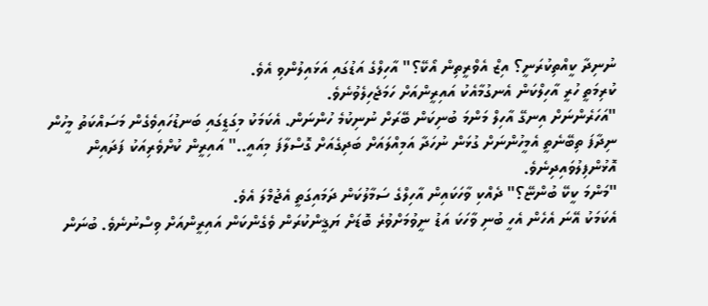ނުނިދާ ކީއްތިކުރަނީ؟ އިޒް އެވްރީތިން އޯކޭ؟" އާހިލްގެ އަޑުގައި އަޅައިލުންވި އެވެ.
ކުރިމަތީ ހުރީ އާހިލްކަން އެނގުމާއެކު އައިރީންއަށް ހަމަޖެހިލެވުނެވެ.
"އަހަރެންނަށް އިނގޭ އާހިލް މަންމަ ބުނިކަން ބޭރަށް ނުނިކުމެ ހުންނަން. އެކަމަކު މިގަޑީގައި ބަނޑުހައިވެގެން މަސައްކަތު މީހުން ނިދާފަ ތިބޭނެތީ އެމީހުންނަށް ގުޅަން ނުހަދާ އަމިއްލައަށް ބަދިގެއަށް ގޮސްލާފަ މިއައީ.." އައިރީން ކުށްވެރިއަކު ފަދައިން އޮޅުންފިލުވައިދިނެވެ.
"މަންމަ ކީކޭ ބުންޏޭ؟" ދެއްކި ވާހަކައިން އާހިލްގެ ސަމާލުކަން ދަމައިގަތީ އެޖުމްލަ އެވެ.
އެކަމަކު އޭނަ އެހެން އެހީ ބުނި ވާހަކަ އަޑު ނީވުމަށްވުރެ ބޮޑަށް ޔަޤީންކުރަން ވެގެންކަން އައިރީންއަށް ވިސްނުނެވެ. ބުނަން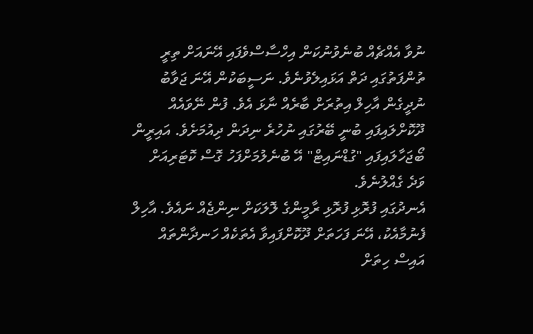ނުވާ އެއްޗެއް ބުނެވުނުކަން އިހްސާސްވެފައި އޭނައަށް ތިރީ ތުންފަތުގައި ދަތް އަޅައިލެވުނެވެ. ނަސީބަކުން އޭނަ ޖަވާބު ނުދީގެން އާހިލް އިތުރަށް ބާރެއް ނާޅަ އެވެ. ފުން ނޭވައެއް ދޫކޮށްލައިފައި ބުނީ ބޭރުގައި ނުހުރެ ނިދަން ދިއުމަށެވެ. އައިރީން ބޯޖަހާލައިފައި "ގުޑްނައިޓް" އޭ ބުނެލުމަށްފަހު ގޮސް ކޮޓަރިއަށް ވަދެ ގެއްލުނެވެ.
އެނދުގައި ފުރޮޅި ފުރޮޅި ރާމީންގެ ލޮލަކަށް ނިންޖެއް ނައެވެ. އާހިލް ފެނުމާއެކު، އޭނަ ފަހަތަށް ދޫކޮށްފައިވާ އެތަކެއް ހަނދާންތައް އައިސް ހިތަށް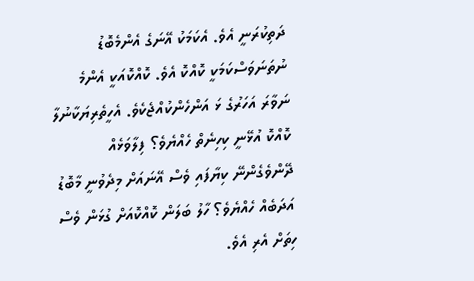ދަތިކުރަނީ އެވެ. އެކަމަކު އޭނަގެ އެންމެބޮޑު ނުތަނަވަސްކަމަކީ ކޮއްކޮ އެވެ. ކޮއްކޮއަކީ އެންމެ ނަވާރަ އަހަރުގެ ޅަ އަންހެންކުއްޖެކެވެ. އެހީތެރިޔަކާނުލާ ކޮއްކޮ އުޅޭނީ ކިހިނެތް ހެއްޔެވެ؟ ފިލާވަޅެއް ދޭންވެގެންނޭ ކިޔާފައި ވެސް އޭނައަށް މިދެވުނީ މާބޮޑު އަދަބެއް ހެއްޔެވެ؟ ހާލު ބަލަން ކޮއްކޮއަށް ގުޅަން ވެސް ހިތަށް އެރި އެވެ.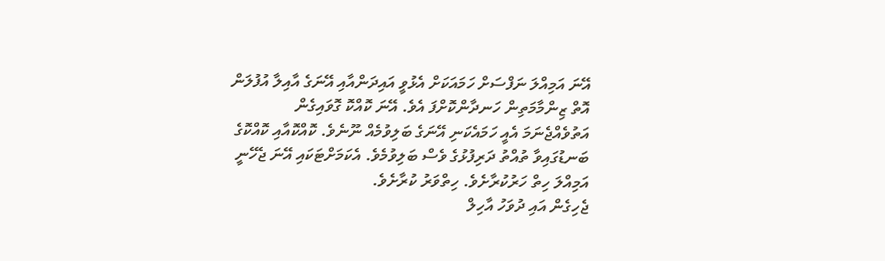އޭނަ އަމިއްލަ ނަފްސަށް ހަމައަކަށް އެޅުވީ އައިދަންއާއި އޭނަގެ އާއިލާ އުފުލަން އޮތް ޒިންމާމަތިން ހަނދާންކޮށްފަ އެވެ. އޭނަ ކޮއްކޮ ގޮވައިގެން އަތުވެއްޖެނަމަ އެއީ ހަމައެކަނި އޭނަގެ ބަލިވުމެއް ނޫނެވެ. ކޮއްކޮއާއި ކޮއްކޮގެ ބަނޑުގައިވާ ތުއްތު ދަރިފުޅުގެ ވެސް ބަލިވުމެވެ. އެކަމަށްޓަކައި އޭނަ ޖެހޭނީ އަމިއްލަ ހިތް ހަރުކުރާށެވެ. ހިތްވަރު ކުރާށެވެ.
ޖެހިގެން އައި ދުވަހު އާހިލް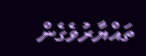ތައްޔާރުވެގެން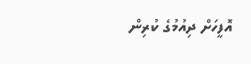އޮފީހަށް ދިއުމުގެ ކުރިން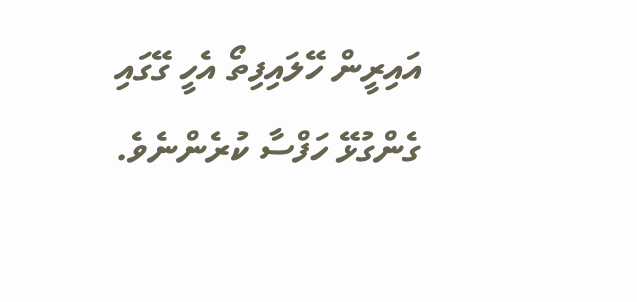އައިރީން ހޭލައިފިތޯ އެހީ ގޭގައި ގެންގުޅޭ ހަފްސާ ކުރެންނެވެ.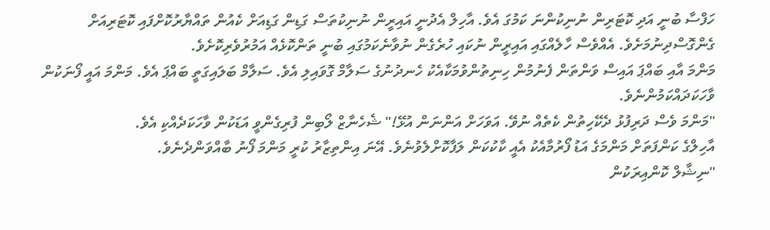ހަފްސާ ބުނީ އަދި ކޮޓަރިން ނުނިކުންނަ ކަމުގަ އެވެ. އާހިލް އެދުނީ އައިރީން ނުނިކުތަސް ގަޑިން ގަޑިއަށް ކެއުން ތައްޔާރުކޮށްފައި ކޮޓަރިއަށް ގެންގޮސްދިނުމަށެވެ. އެއްވެސް ހާލެއްގައި އައިރީން ނުކައި ހުރެގެން ނުވާނެކަމުގައި ބުނީ ތަންކޮޅެއް އަމުރުވެރިކޮށެވެ.
މަންމަ އާއި ބައްޕަ އައިސް ވަންތަން ފެނުމުން ހިނިތުންވުމަކާއެކު ހެނދުނުގެ ސަލާމް ގޮވައިލި އެވެ. ސަލާމް ބަލައިގަތީ ބައްޕަ އެވެ. މަންމަ އައީ ފޯނަކުން ވާހަކަދައްކަމުންނެވެ.
"މަންމަ ވެސް ދަރިފުޅު ދެކޭހިތުން ކެތެއް ނުވޭ. އަވަހަށް އަންނަން އުޅޭ!" ޝެހެނާޒް ލޯބިން ފުރިގެންވީ އަޑަކުން ވާހަކަދެއްކި އެވެ.
އާހިލްގެ ކަންފަތަށް މަންމަގެ އަޑު ފޯރުމާއެކު އެއީ ކާކުކަން ލަފާކޮށްލެވުނެވެ. އޭނަ އިންތިޒާރު ކުރީ މަންމަ ފޯނު ބާއްވަންދެނެވެ.
"ނިޝާލް ކޮންއިރަކުން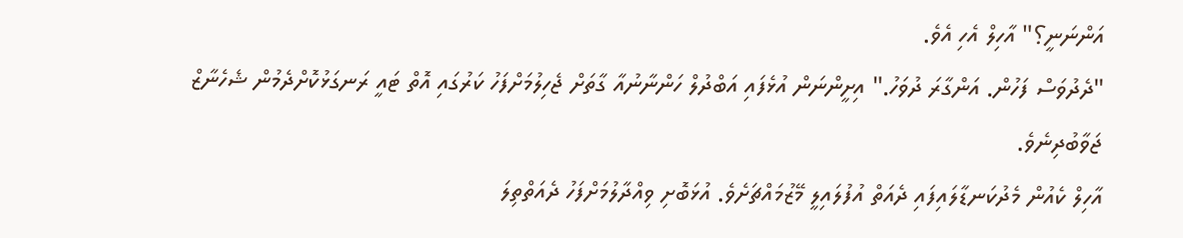އަންނަނީ؟" އާހިލް އެހި އެވެ.
"ދެދުވަސް ފަހުން. އަންގާރަ ދުވަހު." އިށީންނަން އުޅެފައި އަބްދުލް ހަންނާނުއާ ގާތަށް ޖެހިލުމަށްފަހު ކަރުގައި އޮތް ޓައީ ރަނގަޅުކޮށްދެމުން ޝެހެނާޒް ޖަވާބުދިނެވެ.
އާހިލް ކެއުން މެދުކަނޑާލައިފައި ދެއަތް އުފުލައިލީ މޭޒުމައްޗަށެވެ. އުޅަބޮށި ވިއްދާލުމަށްފަހު ދެއަތްތިލަ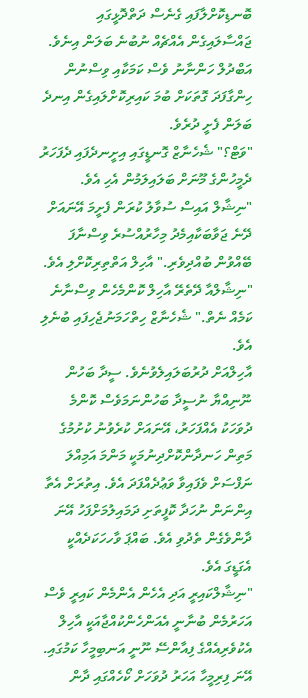ބޮނޑިކޮށްލާފައި ގެނެސް ދަތްދޮޅީގައި ޖައްސާލައިގެން އެއްޗެއް ނުބުނެ ބަލަން އިނެވެ. އަބްދުލް ހަންނާނު ވެސް ކަމަކާއި ވިސްނުން ހިންގާފަދަ ގޮތަކަށް ބުމަ ކައިރިކޮށްލައިގެން އިނދެ ބަލަން ފެށީ ދުރެވެ.
"ވަޓް؟" ޝެހެނާޒް ގޮނޑީގައި އިށީނދެފައި ދެފަހަރު ދެމީހުންގެ މޫނަށް ބަލައިލަމުން އެހި އެވެ.
"ނިޝާލް އައިސް ސުވާލު ކުރަން ފެށީމަ އޭނައަށް ދޭނެ ޖަވާބަކާއިމެދު މިހާރުއްސުރެ ވިސްނާފަ ބޭއްވުން ބުއްދިވެރި." އާހިލް އަތްތިރިކޮށްލި އެވެ.
"ނިޝާލްއާ ދޭތެރޭ އާހިލް ކޮންމެހެން ވިސްނާނެ ކަމެއް ނެތް." ޝެހެނާޒް ހިތްހަމަނުޖެހިފައި ބުނެލި އެވެ.
އާހިލްއަށް ދުރުބަލައިލެވުނެވެ. ސީދާ ބަހުން ނޫނިއްޔާ ނުސީދާ ބަހުންނަމަވެސް ކޮންމެ ދުވަހަކު އެއްފަހަރު، އޭނައަށް ކުރެވުނު ކުށުމުގެ މަތިން ހަނދާންކޮށްދިނުމަކީ މަންމަ އަމިއްލަ ނަފްސަށް ވެފައިވާ ވަޢުދެއްފަދަ އެވެ. އިތުރަށް އެތާ އިންނަން ނުހަދާ ކޮފީތަށި ދަމައިލުމަށްފަހު އޭނަ ދާންވެގެން ތެދުވި އެވެ. ބައްޕަ ވާހހަކަދެއްކީ އެގަޑީގަ އެވެ.
"ނިޝާލްކައިރީ އަދި އެހެން އެންމެން ކައިރީ ވެސް އަހަރުމެން ބުނާނީ އެއަންހެންކުއްޖާއަކީ އާހިލް އެކުވެރިއެއްގެ ފިއާންސޭ ނޫނީ އަނބިމީހާ ކަމުގައި. އޭނަ ފިރިމީހާ އަހަރު ދުވަހަށް ކޯހެއްގައި ދާން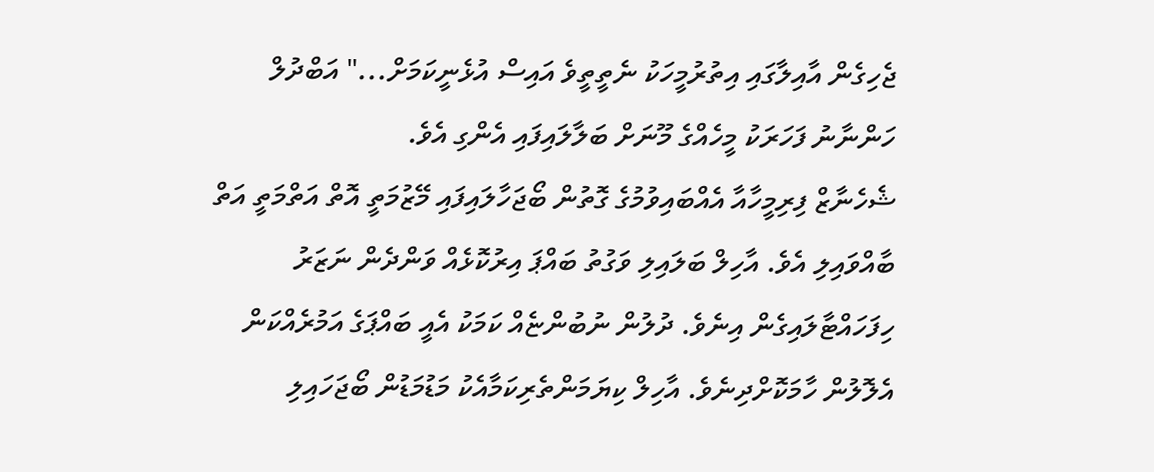ޖެހިގެން އާއިލާގައި އިތުރުމީހަކު ނެތީތީވެ އައިސް އުޅެނީކަމަށް..." އަބްދުލް ހަންނާނު ފަހަރަކު މީހެއްގެ މޫނަށް ބަލާލައިފައި އެންގި އެވެ.
ޝެހެނާޒް ފިރިމީހާއާ އެއްބައިވުމުގެ ގޮތުން ބޯޖަހާލައިފައި މޭޒުމަތީ އޮތް އަތްމަތީ އަތް ބާއްވައިލި އެވެ. އާހިލް ބަލައިލި ވަގުތު ބައްޕަ އިރުކޮޅެއް ވަންދެން ނަޒަރު ހިފަހައްޓާލައިގެން އިނެވެ. ދުލުން ނުބުންޏެއް ކަމަކު އެއީ ބައްޕަގެ އަމުރެއްކަން އެލޮލުން ހާމަކޮށްދިނެވެ. އާހިލް ކިޔަމަންތެރިކަމާއެކު މަޑުމަޑުން ބޯޖަހައިލި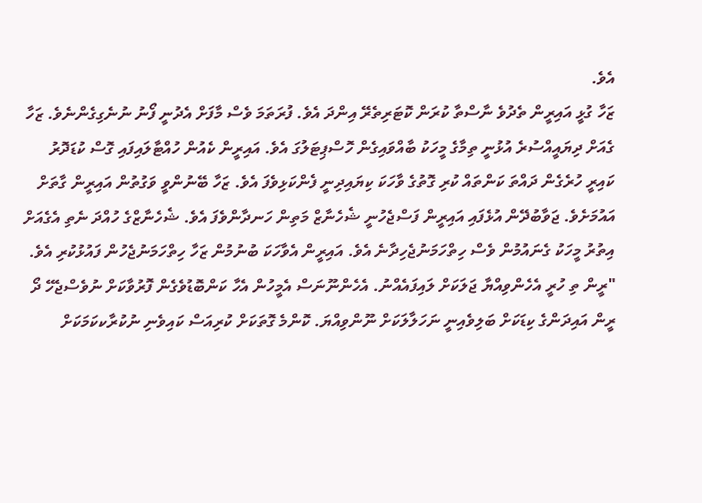އެވެ.
ޒަހާ ގުޅީ އައިރީން ތެދުވެ ނާސްތާ ކުރަން ކޮޓަރިތެރޭ އިންދަ އެވެ. ފުރަތަމަ ވެސް މާފަށް އެދުނީ ފޯނު ނުނެގިގެންނެވެ. ޒަހާ ގެއަށް ދިޔައީއްސުރެ އުޅުނީ ތިމާގެ މީހަކު ބާއްވައިގެން ހޮސްޕިޓަލުގަ އެވެ. އައިރީން ކެއުން ހުއްޓާލައިފައި ގޮސް ކުޑަދޮރު ކައިރީ ހުރެގެން ދައްތަ ކަންތައް ކުރި ގޮތުގެ ވާހަކަ ކިޔައިދިނީ ފެންކަޅިވެފަ އެވެ. ޒަހާ ބޭނުންވީ ވަގުތުން އައިރީން ގާތަށް އައުމަށެވެ. ޖަވާބުދޭން އުޅެފައި އައިރީން ފަސްޖެހުނީ ޝެހެނާޒް މަތިން ހަނދާންވެފަ އެވެ. ޝެހެނާޒްގެ ހުއްދަ ނެތި އެގެއަށް އިތުރު މީހަކު ގެނައުމުން ވެސް ހިތްހަމަނުޖެހިދާނެ އެވެ. އައިރީން އެވާހަކަ ބުނުމުން ޒަހާ ހިތްހަމަނުޖެހުން ފައުޅުކުރި އެވެ.
"ރީން ތި ހުރީ އެހެންވިއްޔާ ޖަލަކަށް ލައިފައެއްނު. އެހެންނޫނަސް އެމީހުން އެހާ ކަންބޮޑުވެގެން ފޮރުވާކަށް ނުވެސްޖެހޭ ދޯ ރީން އައިދަންގެ ކިޑަކަށް ބަލިވެއިނީ ނަހަލާލަކަށް ނޫންވިއްޔަ. ކޮންމެ ގޮތަކަށް ކުރިއަސް ކައިވެނި ނުކުރާކކަމަކަށް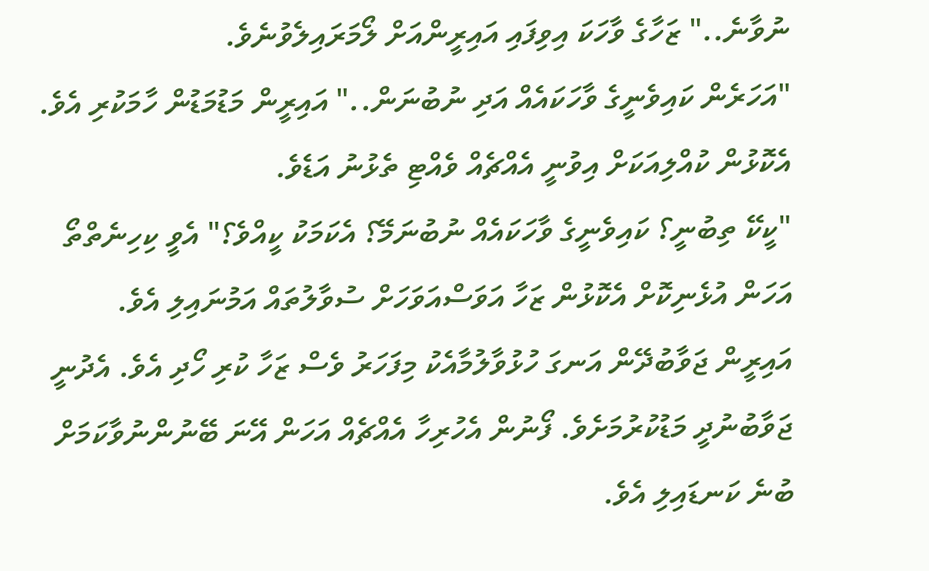ނުވާނެ.." ޒަހާގެ ވާހަކަ އިވިފައި އައިރީންއަށް ލޯމަރައިލެވުނެވެ.
"އަހަރެން ކައިވެނީގެ ވާހަކައެއް އަދި ނުބުނަން.." އައިރީން މަޑުމަޑުން ހާމަކުރި އެވެ.
އެކޮޅުން ކުއްލިއަކަށް އިވުނީ އެއްޗެއް ވެއްޓި ތެޅުނު އަޑެވެ.
"ކީކޭ ތިބުނީ؟ ކައިވެނީގެ ވާހަކައެއް ނުބުނަމޭ؟ އެކަމަކު ކީއްވެ؟" އެވީ ކިހިނެތްތޯ އަހަން އުޅެނިކޮށް އެކޮޅުން ޒަހާ އަވަސްއަވަހަށް ސުވާލުތައް އަމުނައިލި އެވެ.
އައިރީން ޖަވާބުދޭން އަނގަ ހުޅުވާލުމާއެކު މިފަހަރު ވެސް ޒަހާ ކުރި ހޯދި އެވެ. އެދުނީ ޖަވާބުނުދީ މަޑުކުރުމަށެވެ. ފޯނުން އެހުރިހާ އެއްޗެއް އަހަން އޭނަ ބޭނުންނުވާކަމަށް ބުނެ ކަނޑައިލި އެވެ.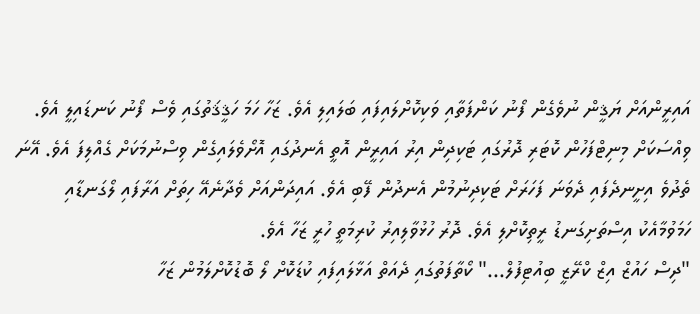އައިރީންއަށް ޔަޤީން ނުވެގެން ފޯނު ކަންފަތާއި ވަކިކޮށްލައިފައި ބަލައިލި އެވެ. ޒަހާ ހަމަ ހަޤީޤަތުގައި ވެސް ފޯނު ކަނޑައިލީ އެވެ.
ވިއްސަކަށް މިނިޓްފަހުން ކޮޓަރި ދޮރުގައި ޓަކިދިން އިރު އައިރީން އޮތީ އެނދުގައި އޮށޯވެލައިގެން ވިސްނުމަކަށް ގެއްލިފަ އެވެ. އޭނަ ތެދުވެ އިށީނދެފައި ދެވަނަ ފަހަރަށް ޓަކިދިނުމުން އެނދުން ފޭބި އެވެ. އައިދަންއަށް ވެދާނެއޭ ހިތަށް އަރާފައި ލޯގަނޑާއި ހަމަވުމާއެކު އިސްތަށިގަނޑު ރީތިކޮށްލި އެވެ. ދޮރު ހުޅުވާލިއިރު ކުރިމަތީ ހުރީ ޒަހާ އެވެ.
"ދިސް ހައުޒް އިޒް ކްރޭޒީ ބިއުޓިފުލް..." ކޯތާފަތުގައި ދެއަތް އަޅާލައިފައި ކުޑަކޮށް ލޯ ބޮޑުކޮށްލަމުން ޒަހާ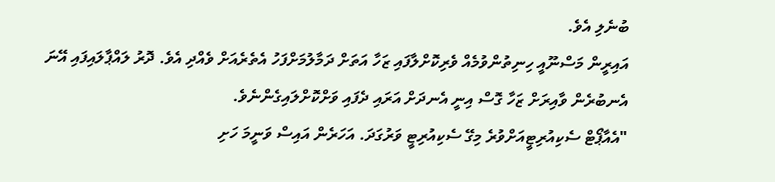ބުނެލި އެވެ.
އައިރީން މަސްނޫއީ ހިނިތުންވުމެއް ވެރިކޮށްލާފައި ޒަހާ އަތަށް ދަމާލުމަށްފަހު އެތެރެއަށް ވެއްދި އެވެ. ދޮރު ލައްޕާލައިފައި އޭނަ އެނބުރެން ވާއިރަށް ޒަހާ ގޮސް އިނީ އެނދަށް އަރައި ދެފައި ވަށްކޮށްލައިގެންނެވެ.
"އެއާޕޯޓް ސެކިއުރިޓީއަށްވުރެ މިގޭ ސެކިއުރިޓީ ވަރުގަދަ. އަހަރެން އައިސް ވަނީމަ ހަށި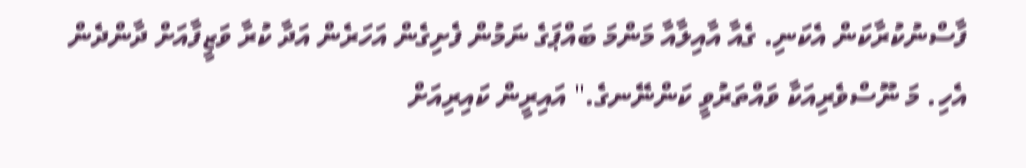ފާސްނުކުރާކަން އެކަނި. ގެއާ އާއިލާއާ މަންމަ ބައްޕަގެ ނަމުން ފެށިގެން އަހަރެން އަދާ ކުރާ ވަޒީފާއަށް ދާންދެން އެހި. މަ ނޫސްވެރިއަކާ ވައްތަރުވީ ކަންނޭނގެ." އައިރީން ކައިރިއަށް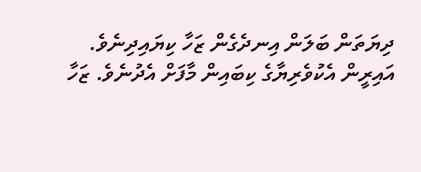ދިޔަތަން ބަލަން އިނދެގެން ޒަހާ ކިޔައިދިނެވެ.
އައިރީން އެކުވެރިޔާގެ ކިބައިން މާފަށް އެދުނެވެ. ޒަހާ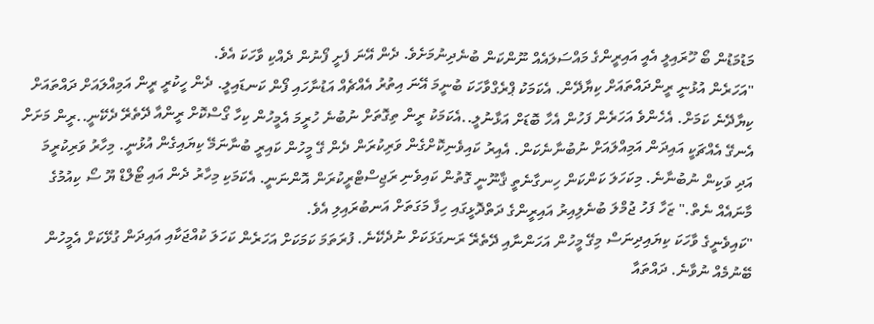މަޑުމަޑުން ބޯ ހޫރައިލީ އެއީ އައިރީންގެ މައްސަލައެއް ނޫންކަން ބުނެދިނުމަށެވެ. ދެން އޭނަ ފެށީ ފޯނުން ދެއްކި ވާހަކަ އެވެ.
"އަހަރެން އުޅުނީ ރީންދައްތައަށް ކިޔާދޭން. އެކަމަކު ޕްރެގްވާހަކަ ބުނީމަ އޭނަ އިތުރު އެއްޗެއް އަޑުނާހައި ފޯން ކަނޑައިލީ. ދެން ހީކުރީ ރީން އަމިއްލައަށް ދައްތައަށް ކިޔާދޭނެ ކަމަށް. އެހެންވެ އަހަރެން ފަހުން އެހާ ބޮޑަށް އަޅާނުލީ..އެކަމަކު ރީން ތިގޮތަށް ނުބުނެ ހުރީމަ އެމީހުން ކިހާ ގޯސްކޮށް ރީންއާ ދޭތެރޭ ދެކޭނީ..ރީން މަށަށް އެނގޭ އެއްޗަކީ އައިދަން އަމިއްލައަށް ނުބުނާނެކަން. އެއިރު ކައިވެނިކޮށްގެން ވަރިކުރަން ދެން ގޭ މީހުން ކައިރީ ބުނާނަމޭ ކިޔައިގެން އުޅުނީ. މިހާރު ވަރިކުރީމަ އަދި ވަކިން ނުބުނާނެ. މިކަހަލަ ކަންކަން ހިނގާނެތީ ޤާނޫނީ ގޮތުން ކައިވެނި ރަޖިސްޓްރީކުރަން އޮންނަނީ. އެކަމަކި މިހާރު ދެން އައި ޓޯލްޑް ޔޫ ސޯ ކިއުމުގެ މާނައެއް ނެތް." ޒަހާ ފަހު ޖުމްލަ ބުނެލިއިރު އައިރީންގެ ދަތްދޮޅީގައި ހިފާ މަގަތަށް އަނބުރައިލި އެވެ.
"ކައިވެނީގެ ވާހަކަ ކިޔައިދިނަސް މިގޭ މީހުން އަހަންނާއި ދޭތެރޭ ރަނގަޅަކަށް ނުދެކޭނެ. ފުރަތަމަ ކަމަކަށް އަހަރެން ކަހަލަ ކުއްޖަކާއި އައިދަން ގުޅޭކަށް އެމީހުން ބޭނުމެއް ނުވާނެ. ދައްތައާ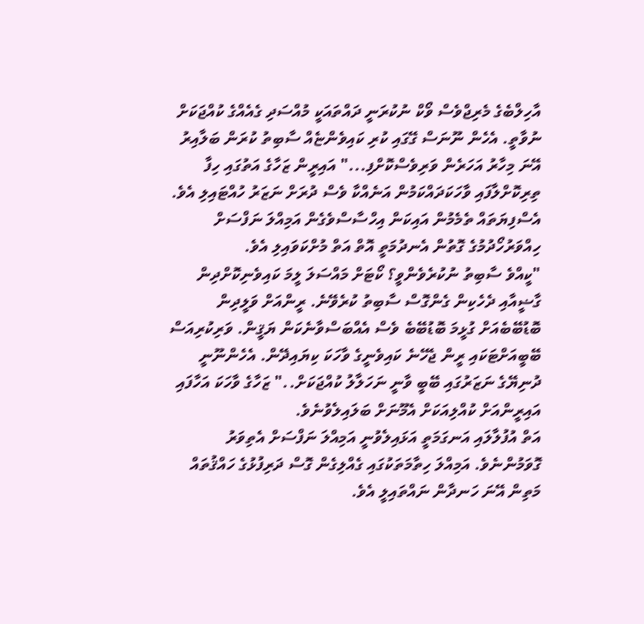އާހިލްބެގެ މެރިޖްވެސް ވޯކް ނުކުރަނީ ދައްތައަކީ މުއްސަދި ގެއެއްގެ ކުއްޖަކަށް ނުވާތީ. އެހެން ނޫނަސް ގޭގައި ކުރި ކައިވެންޏެއް ސާބިތު ކުރަން ބަލާއިރު އޭނަ މިހާރު އަހަރެން ވަރިވެސްކޮށްފި..." އައިރީން ޒަހާގެ އަތުގައި ހިފާ ތިރިކޮށްލާފައި ވާހަކަދައްކަމުން އަނެއްކާ ވެސް ދުރަށް ނަޒަރު ހުއްޓައިލި އެވެ.
އެސްފިޔަތައް ތެމެމުން އައިކަން އިހްސާސްވެގެން އަމިއްލަ ނަފްސަށް ހިއްވަރުހޯދުމުގެ ގޮތުން އެނދުމަތީ އޮތް އަތް މުށްކަވައިލި އެވެ.
"ކީއްވެ ސާބިތު ނުކުރެވެންވީ؟ ކޯޓަށް މައްސަލަ ލީމަ ކައިވެނިކޮށްދިން ގާޟީއާއި ދެހެކިން ގެންގޮސް ސާބިތު ކުރެވޭނެ. ރީންއަށް ވަލީދިން ބޮޑުބޭބެއަށް ގުޅީމަ ބޮޑުބޭބެ ވެސް އެއްބަސްވާނެކަން ޔަޤީން. ވަރިކުރިއަސް ބޭބީއަށްޓަކައި ރީން ޖެހޭނެ ކައިވެނީގެ ވާހަކަ ކިޔައިދޭން. އެހެންނޫނީ ދުނިޔޭގެ ނަޒަރުގައި ބޭބީ ވާނީ ނަހަލާލު ކުއްޖަކަށް.." ޒަހާގެ ވާހަކަ އަހާފައި އައިރީންއަށް ކުއްލިއަކަށް އެމޫނަށް ބަލައިލެވުނެވެ.
އަތް އުފުލާލައި އަނގަމަތީ އަޅައިލެވުނީ އަމިއްލަ ނަފްސަށް އެތިވަރު ގޮވަމުންނެވެ. އަމިއްލަ ހިތާމަތަކުގައި ގެއްލިގެން ގޮސް ދަރިފުޅުގެ ހައްޤުތައް މަތިން އޭނަ ހަނދާން ނައްތައިލީ އެވެ.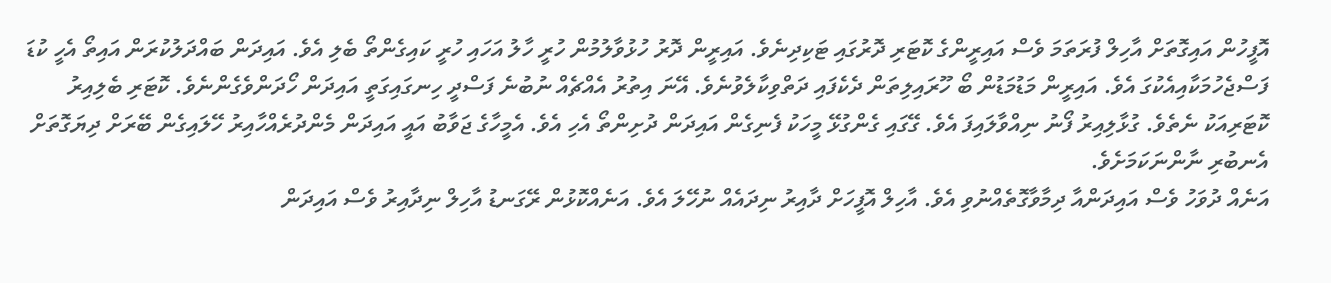އޮފީހުން އައިގޮތަށް އާހިލް ފުރަތަމަ ވެސް އައިރީންގެ ކޮޓަރި ދޮރުގައި ޓަކިދިނެވެ. އައިރީން ދޮރު ހުޅުވާލުމުން ހުރީ ހާލު އަހައި ހުރީ ކައިގެންތޯ ބެލި އެވެ. އައިދަން ބައްދަލުކުރަން އައިތޯ އެހީ ކުޑަ ފަސްޖެހުމަކާއިއެކުގަ އެވެ. އައިރީން މަޑުމަޑުން ބޯ ހޫރައިލިތަން ދެކެފައި ދަތްވިކާލެވުނެވެ. އޭނަ އިތުރު އެއްޗެއް ނުބުނެ ފަސްދީ ހިނގައިގަތީ އައިދަން ހޯދަންވެގެންނެވެ. ކޮޓަރި ބެލިއިރު ކޮޓަރިއަކު ނެތެވެ. ގުޅާލިއިރު ފޯނު ނިއްވާލައިފަ އެވެ. ގޭގައި ގެންގުޅޭ މީހަކު ފެނިގެން އައިދަން ދުށިންތޯ އެހި އެވެ. އެމީހާގެ ޖަވާބު އައީ އައިދަން މެންދުރެއްހާއިރު ހޭލައިގެން ބޭރަށް ދިޔަގޮތަށް އެނބުރި ނާންނަކަމަށެވެ.
އަނެއް ދުވަހު ވެސް އައިދަންއާ ދިމާވާގޮތެއްނުވި އެވެ. އާހިލް އޮފީހަށް ދާއިރު ނިދައެއް ނުހޭލަ އެވެ. އަނެއްކޮޅުން ރޭގަނޑު އާހިލް ނިދާއިރު ވެސް އައިދަން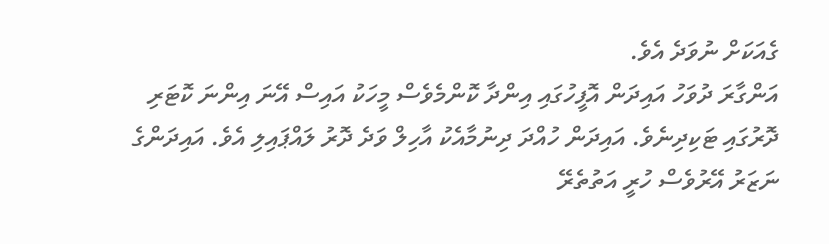ގެއަކަށް ނުވަދެ އެވެ.
އަންގާރަ ދުވަހު އައިދަން އޮފީހުގައި އިންދާ ކޮންމެވެސް މީހަކު އައިސް އޭނަ އިންނަ ކޮޓަރި ދޮރުގައި ޓަކިދިނެވެ. އައިދަން ހުއްދަ ދިނުމާއެކު އާހިލް ވަދެ ދޮރު ލައްޕައިލި އެވެ. އައިދަންގެ ނަޒަރު އޭރުވެސް ހުރީ އަތުތެރޭ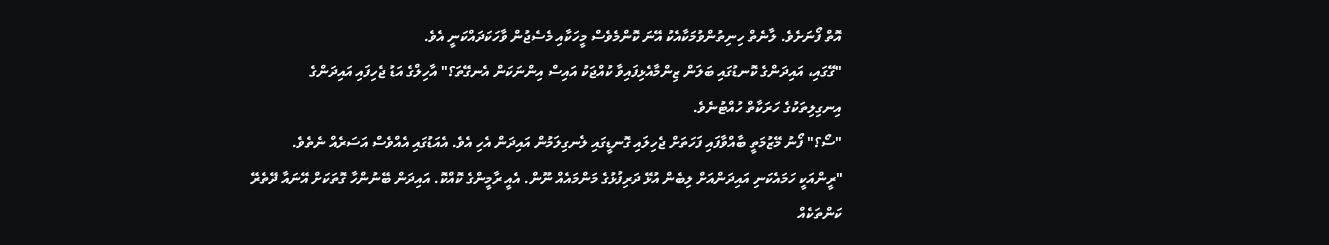އޮތް ފޯނަށެވެ. ލާނެތް ހިނިތުންވުމަކާއެކު އޭނަ ކޮންމެވެސް މީހަކާއި މެސެޖުން ވާހަކަދައްކަނީ އެވެ.
"ގޭގައި، އައިދަންގެ ކޮނޑުގައި ބަލަން ޒިންމާއެޅިފައިވާ ކުއްޖަކު އައިސް އިންނަކަން އެނގޭތަ؟" އާހިލްގެ އަޑު ޖެހިފައި އައިދަންގެ އިނގިލިތަކުގެ ހަރަކާތް ހުއްޓުނެވެ.
"ސޯ؟" ފޯނު މޭޒުމަތީ ބާއްވާފައި ފަހަތަށް ޖެހިލައި ގޮނޑީގައި ލެނގިލަމުން އައިދަން އެހި އެވެ. އެއަޑުގައި އެއްވެސް އަސަރެއް ނެތެވެ.
"ރީންއަކީ ހަމައެކަނި އައިދަންއަށް ލިބެން އުޅޭ ދަރިފުޅުގެ މަންމައެއް ނޫން. އެއީ ރާމީންގެ ކޮއްކޮ. އައިދަން ބޭނުންހާ ގޮތަކަށް އޭނައާ ދޭތެރޭ ކަންތަކެއް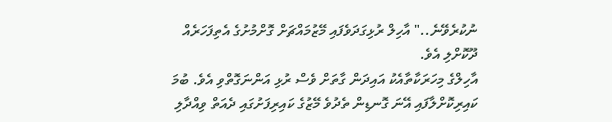ނުކުރެވޭނެ.." އާހިލް ރުޅިގަދަވެފައި މޭޒުމައްޗަށް ގޮށްމުށުގެ އެތިފަހަރެއް ދޫކޮށްލި އެވެ.
އާހިލްގެ މިހަރަކާތާއެކު އައިދަން ގާތަށް ވެސް ރުޅި އަންނަގޮތްވި އެވެ. ބުމަ ކައިރިކޮށްލާފައި އޭނަ ގޮނޑިން ތެދުވެ މޭޒުގެ ކައިރިފަށުގައި ދެއަތް ވިއްދާލި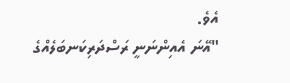އެވެ.
"އޭނަ އެއިންނަނީ ރަސްދަރިކަނބަލެއްގެ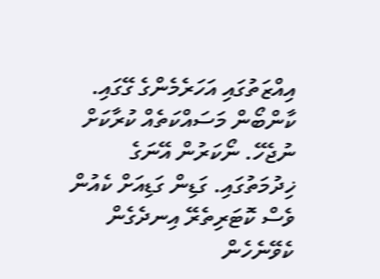އިއްޒަތުގައި އަހަރެމެންގެ ގޭގައި. ކާންބޯން މަސައްކަތެއް ކުރާކަށް ނުޖެހޭ. ނޯކަރުން އޭނަގެ ޚިދުމަތުގައި. ގަޑިން ގަޑިއަށް ކެއުން ވެސް ކޮޓަރިތެރޭ އިނދެގެން ކެވޭނެހެން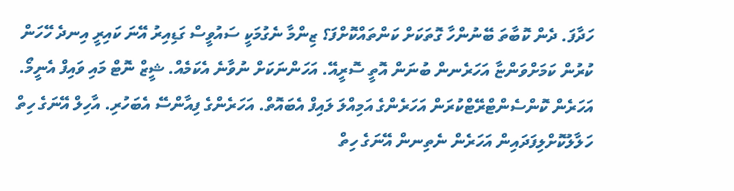ހަދާފަ. ދެން ކޮބާތަ ބޭނުންހާ ގޮތަކަށް ކަންތައްކޮށްފަ؟ ޒިންމާ ނެގުމަކީ ސައުވީސް ގަޑިއިރު އޭނަ ކައިރީ އިނދެ ހޭހަން ކުރުން ކަމަށްވަންޏާ އަހަރެނން ބުނަން އޮތީ ސޮރީއޭ. އަހަންނަކަށް ނުވާނެ އެކަމެއް. ޝީޒް ނޮޓް މައި ވައިފް އެނީމޯ. އަހަރެން ކޮންސެންޓްރޭޓްކުރަން އަހަރެންގެ އަމިއްލަ ލައިފް އެބައޮތް. އަހަރެންގެ ފިއާންސޭ އެބަހުރި. އާހިލް އޭނަގެ ހިތް ހަލާލުކޮށްލިފަދައިން އަހަރެން ނެތިނން އޭނަގެ ހިތް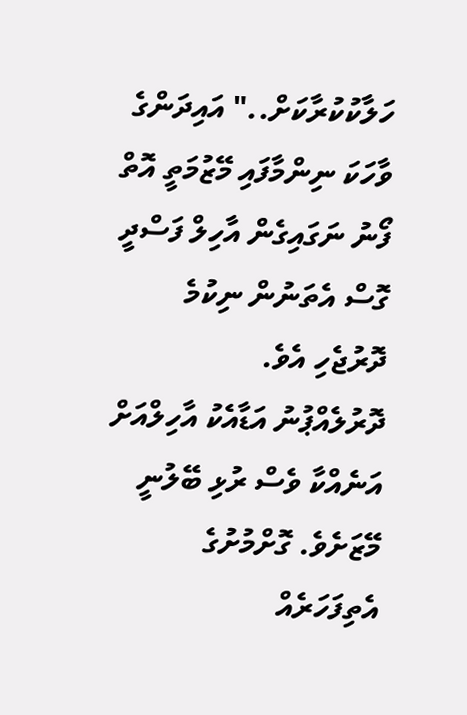ހަލާކުކުރާކަށް.." އައިދަންގެ ވާހަކަ ނިންމާފައި މޭޒުމަތީ އޮތް ފޯނު ނަގައިގެން އާހިލް ފަސްދީ ގޮސް އެތަނުން ނިކުމެ ދޮރުޖެހި އެވެ.
ދޮރުލެއްޕުނު އަޑާއެކު އާހިލްއަށް އަނެއްކާ ވެސް ރުޅި ބޭލުނީ މޭޒަށެވެ. ގޮށްމުށުގެ އެތިފަހަރެއް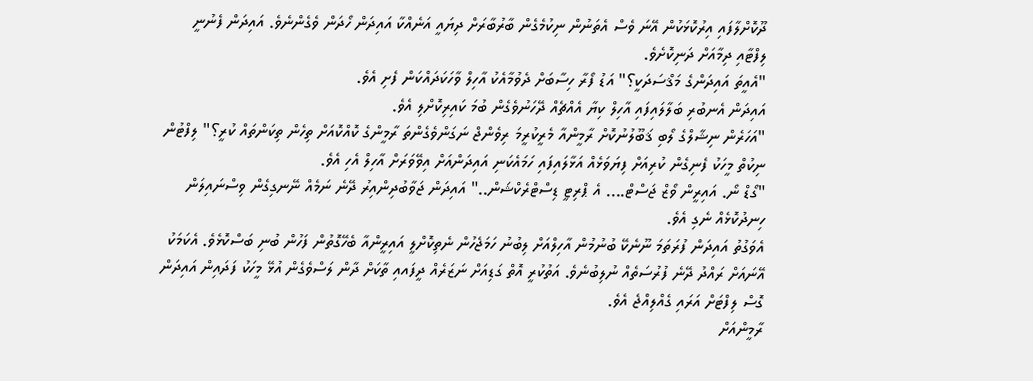ދޫކޮށްލާފައި އިރުކޮޅަކުން އޭނަ ވެސް އެތަނުން ނިކުމެގެން ބާރުބާރަށް ދިޔައީ އަނެއްކާ އައިދަން ހޯދަން ވެގެންނެވެ. އައިދަން ފެނުނީ ލިފްޓާއި ދިމާއަށް ދަނިކޮށެވެ.
"އެއީތަ އައިދަންގެ މަޤްސަދަކީ؟" އަޑު ފޯރާ ހިސާބަށް ދެވުމާއެކު އާހިލް ވާހަކަދައްކަން ފެށި އެވެ.
އައިދަން އެނބުރި ބަލާލައިފައި އާހިލް ކިޔާ އެއްޗެއް ދޭހަނުވެގެން ބުމަ ކައިރިކޮށްލި އެވެ.
"އަހަރެން ނިޝާލްގެ ލޯބި ޤަބޫލުނުކޮށް ރާމީންއާ މެރީކުރީމަ ރިވެންޖް ނަގަންވެގެންތަ ރާމީންގެ ކޮއްކޮއަށް ތިހެން ތިކަންތައް ކުރީ؟" ލިފްޓުން ނިކުތް މީހަކު ފެނިގެން ކުރިއަށް ފިޔަވަޅެއް އަޅާލައިފައި ހަމައެކަނި އައިދަންއަށް އިވޭވަރަށް އާހިލް އެހި އެވެ.
"ގޯޑް ނޯ. އައިރީން ވޯޒް ޖަސްޓް.... އެ ޕްރިޓީ ޑިސްޓްރެކްޝަން.." އައިދަން ޖަވާބުދިންއިރު ދޭނެ ނަމެއް ނޭނގިގެން ވިސްނައިލަން ހިނދުކޮޅެއް ނެގި އެވެ.
އެވަގުތު އައިދަން ފުރަތަމަ ނޫނެކޭ ބުނުމުން އާހިލްއަށް ލިބުނު ހަމަޖެހުން ނެތިކޮށްލީ އައިރީންއާ ބެހޭގޮތުން ފަހުން ބުނި ބަސްކޮޅެވެ. އެކަމަކު އޭނައަށް ރައްދު ދޭނެ ފުރުސަތެއް ނުލިބުނެވެ. އަތުކުރީ އޮތް ގަޑިއަށް ނަޒަރެއް ދީފައއި ތާކަށް ދާން ލަސްވެގެން އުޅޭ މީހަކު ފަދައިން އައިދަން ގޮސް ލިފްޓަށް އަރައި ގެއްލިއްޖެ އެވެ.
ރާމީންއަށް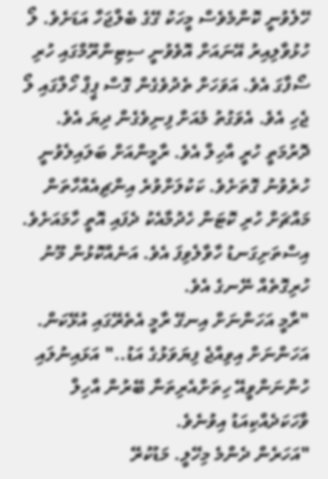ހޭލެވުނީ ކޮންމެވެސް މީހަކު ގޭގެ ބެލްޖަހާ އަޑަށެވެ. ލޯ ހުޅުވާލިއިރު އޭނައަށް އޮވެވުނީ ސިޓިންރޫމްގައި ހުރި ސޯފާގަ އެވެ. އަވަހަށް ތެދުވެގެން ގޮސް ޕީޕް ހޯލްގައި ލޯ ޖެހި އެވެ. އެވަގުތު މެއަށް ފިނިވެގެން ދިޔަ އެވެ. ދޮރުމަތީ ހުރީ އާހިލް އެވެ. ރާމީންއަށް ބަލައިލެވުނީ ހުރެވުނު ގޮތަށެވެ. ކަކުލަށްވުރެ އިންޗިއެއްހާތަން މައްޗަށް ހުރި ކޮޓަން ހެދުމާއެކު ދެފައި އޮތީ ހާމައަށެވެ. އިސްތަށިގަނޑު ހާވާލެވިފަ އެވެ. އަނެއްކޮޅުން މޫނު ހުރިގޮތެއް ނޭނގެ އެވެ.
"ރާމީ އަހަންނަށް އިނގޭ ރާމީ އެތެރޭގައި އުޅޭކަން. އަހަންނަށް އިވިއްޖެ ފިޔަވަޅުގެ އަޑު.." އަޅައިނުލައި ހުންނަންވީއޭ ހިތަށްއެރިތަނާ ބޭރުން އާހިލް ވާހަކަދެއްކިއަޑު އިވުނެވެ.
"އަހަރެން ދެންމެ މިހޭލީ. މަޑުކުރޭ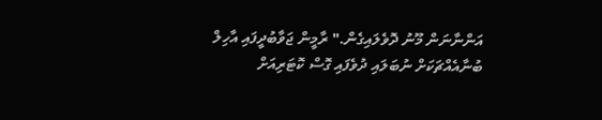އަންނާނަން މޫނު ދޮވެލައިގެން." ރާމީން ޖަވާބުދީފައި އާހިލް ބުނާއެއްޗަކަށް ނުބަލައި ދުވެފައި ގޮސް ކޮޓަރިއަށް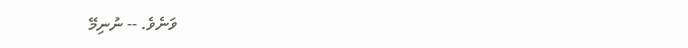ވަނެވެ. -- ނުނިމޭ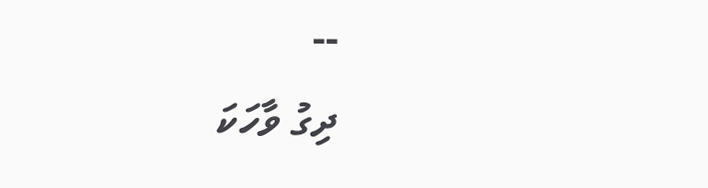--
ދިގު ވާހަކަ